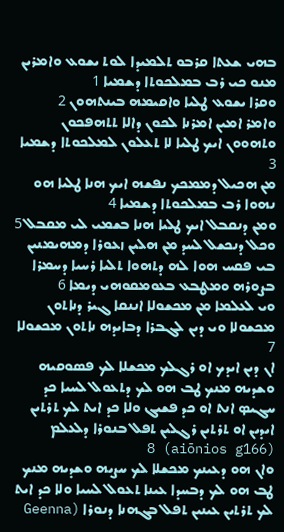ܒܗܝ ܫܥܬܐ ܩܪܒܘ ܬܠܡܝܕܐ ܠܘܬ ܝܫܘܥ ܘܐܡܪܝܢ ܡܢܘ ܟܝ ܪܒ ܒܡܠܟܘܬܐ ܕܫܡܝܐ 1
ܘܩܪܐ ܝܫܘܥ ܛܠܝܐ ܘܐܩܝܡܗ ܒܝܢܬܗܘܢ 2
ܘܐܡܪ ܐܡܝܢ ܐܡܪܢܐ ܠܟܘܢ ܕܐܠܐ ܬܬܗܦܟܘܢ ܘܬܗܘܘܢ ܐܝܟ ܛܠܝܐ ܠܐ ܬܥܠܘܢ ܠܡܠܟܘܬܐ ܕܫܡܝܐ 3
ܡܢ ܗܟܝܠ ܕܡܡܟܟ ܢܦܫܗ ܐܝܟ ܗܢܐ ܛܠܝܐ ܗܘ ܢܗܘܐ ܪܒ ܒܡܠܟܘܬܐ ܕܫܡܝܐ 4
ܘܡܢ ܕܢܩܒܠ ܐܝܟ ܛܠܝܐ ܗܢܐ ܒܫܡܝ ܠܝ ܡܩܒܠ 5
ܘܟܠ ܕܢܟܫܠ ܠܚܕ ܡܢ ܗܠܝܢ ܙܥܘܪܐ ܕܡܗܝܡܢܝܢ ܒܝ ܦܩܚ ܗܘܐ ܠܗ ܕܬܗܘܐ ܬܠܝܐ ܪܚܝܐ ܕܚܡܪܐ ܒܨܘܪܗ ܘܡܛܒܥ ܒܥܘܡܩܘܗܝ ܕܝܡܐ 6
ܘܝ ܠܥܠܡܐ ܡܢ ܡܟܫܘܠܐ ܐܢܢܩܐ ܓܝܪ ܕܢܐܬܘܢ ܡܟܫܘܠܐ ܘܝ ܕܝܢ ܠܓܒܪܐ ܕܒܐܝܕܗ ܢܐܬܘܢ ܡܟܫܘܠܐ 7
ܐܢ ܕܝܢ ܐܝܕܟ ܐܘ ܪܓܠܟ ܡܟܫܠܐ ܠܟ ܦܤܘܩܝܗ ܘܫܕܝܗ ܡܢܟ ܛܒ ܗܘ ܠܟ ܕܬܥܘܠ ܠܚܝܐ ܟܕ ܚܓܝܤ ܐܢܬ ܐܘ ܟܕ ܦܫܝܓ ܘܠܐ ܟܕ ܐܝܬ ܠܟ ܬܪܬܝܢ ܐܝܕܝܢ ܐܘ ܬܪܬܝܢ ܪܓܠܝܢ ܬܦܠ ܒܢܘܪܐ ܕܠܥܠܡ (aiōnios g166) 8
ܘܐܢ ܗܘ ܕܥܝܢܟ ܡܟܫܠܐ ܠܟ ܚܨܝܗ ܘܫܕܝܗ ܡܢܟ ܛܒ ܗܘ ܠܟ ܕܒܚܕܐ ܥܝܢܐ ܬܥܘܠ ܠܚܝܐ ܘܠܐ ܟܕ ܐܝܬ ܠܟ ܬܪܬܝܢ ܥܝܢܝܢ ܬܦܠ ܒܓܗܢܐ ܕܢܘܪܐ (Geenna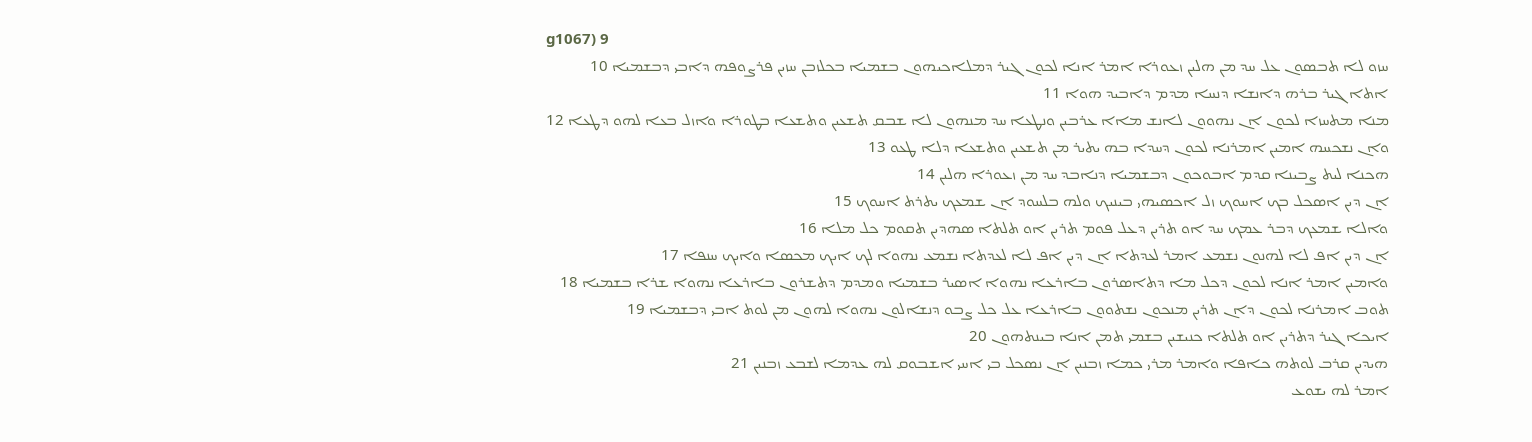g1067) 9
ܚܙܘ ܠܐ ܬܒܤܘܢ ܥܠ ܚܕ ܡܢ ܗܠܝܢ ܙܥܘܪܐ ܐܡܪ ܐܢܐ ܠܟܘܢ ܓܝܪ ܕܡܠܐܟܝܗܘܢ ܒܫܡܝܐ ܒܟܠܙܒܢ ܚܙܝܢ ܦܪܨܘܦܗ ܕܐܒܝ ܕܒܫܡܝܐ 10
ܐܬܐ ܓܝܪ ܒܪܗ ܕܐܢܫܐ ܕܢܚܐ ܡܕܡ ܕܐܒܝܕ ܗܘܐ 11
ܡܢܐ ܡܬܚܙܐ ܠܟܘܢ ܐܢ ܢܗܘܘܢ ܠܐܢܫ ܡܐܐ ܥܪܒܝܢ ܘܢܛܥܐ ܚܕ ܡܢܗܘܢ ܠܐ ܫܒܩ ܬܫܥܝܢ ܘܬܫܥܐ ܒܛܘܪܐ ܘܐܙܠ ܒܥܐ ܠܗܘ ܕܛܥܐ 12
ܘܐܢ ܢܫܟܚܗ ܐܡܝܢ ܐܡܪܢܐ ܠܟܘܢ ܕܚܕܐ ܒܗ ܝܬܝܪ ܡܢ ܬܫܥܝܢ ܘܬܫܥܐ ܕܠܐ ܛܥܘ 13
ܗܟܢܐ ܠܝܬ ܨܒܝܢܐ ܩܕܡ ܐܒܘܟܘܢ ܕܒܫܡܝܐ ܕܢܐܒܕ ܚܕ ܡܢ ܙܥܘܪܐ ܗܠܝܢ 14
ܐܢ ܕܝܢ ܐܤܟܠ ܒܟ ܐܚܘܟ ܙܠ ܐܟܤܝܗܝ ܒܝܢܝܟ ܘܠܗ ܒܠܚܘܕ ܐܢ ܫܡܥܟ ܝܬܪܬ ܐܚܘܟ 15
ܘܐܠܐ ܫܡܥܟ ܕܒܪ ܥܡܟ ܚܕ ܐܘ ܬܪܝܢ ܕܥܠ ܦܘܡ ܬܪܝܢ ܐܘ ܬܠܬܐ ܤܗܕܝܢ ܬܩܘܡ ܟܠ ܡܠܐ 16
ܐܢ ܕܝܢ ܐܦ ܠܐ ܠܗܢܘܢ ܢܫܡܥ ܐܡܪ ܠܥܕܬܐ ܐܢ ܕܝܢ ܐܦ ܠܐ ܠܥܕܬܐ ܢܫܡܥ ܢܗܘܐ ܠܟ ܐܝܟ ܡܟܤܐ ܘܐܝܟ ܚܢܦܐ 17
ܘܐܡܝܢ ܐܡܪ ܐܢܐ ܠܟܘܢ ܕܟܠ ܡܐ ܕܬܐܤܪܘܢ ܒܐܪܥܐ ܢܗܘܐ ܐܤܝܪ ܒܫܡܝܐ ܘܡܕܡ ܕܬܫܪܘܢ ܒܐܪܥܐ ܢܗܘܐ ܫܪܐ ܒܫܡܝܐ 18
ܬܘܒ ܐܡܪܢܐ ܠܟܘܢ ܕܐܢ ܬܪܝܢ ܡܢܟܘܢ ܢܫܬܘܘܢ ܒܐܪܥܐ ܥܠ ܟܠ ܨܒܘ ܕܢܫܐܠܘܢ ܢܗܘܐ ܠܗܘܢ ܡܢ ܠܘܬ ܐܒܝ ܕܒܫܡܝܐ 19
ܐܝܟܐ ܓܝܪ ܕܬܪܝܢ ܐܘ ܬܠܬܐ ܟܢܝܫܝܢ ܒܫܡܝ ܬܡܢ ܐܢܐ ܒܝܢܬܗܘܢ 20
ܗܝܕܝܢ ܩܪܒ ܠܘܬܗ ܟܐܦܐ ܘܐܡܪ ܡܪܝ ܟܡܐ ܙܒܢܝܢ ܐܢ ܢܤܟܠ ܒܝ ܐܚܝ ܐܫܒܘܩ ܠܗ ܥܕܡܐ ܠܫܒܥ ܙܒܢܝܢ 21
ܐܡܪ ܠܗ ܝܫܘܥ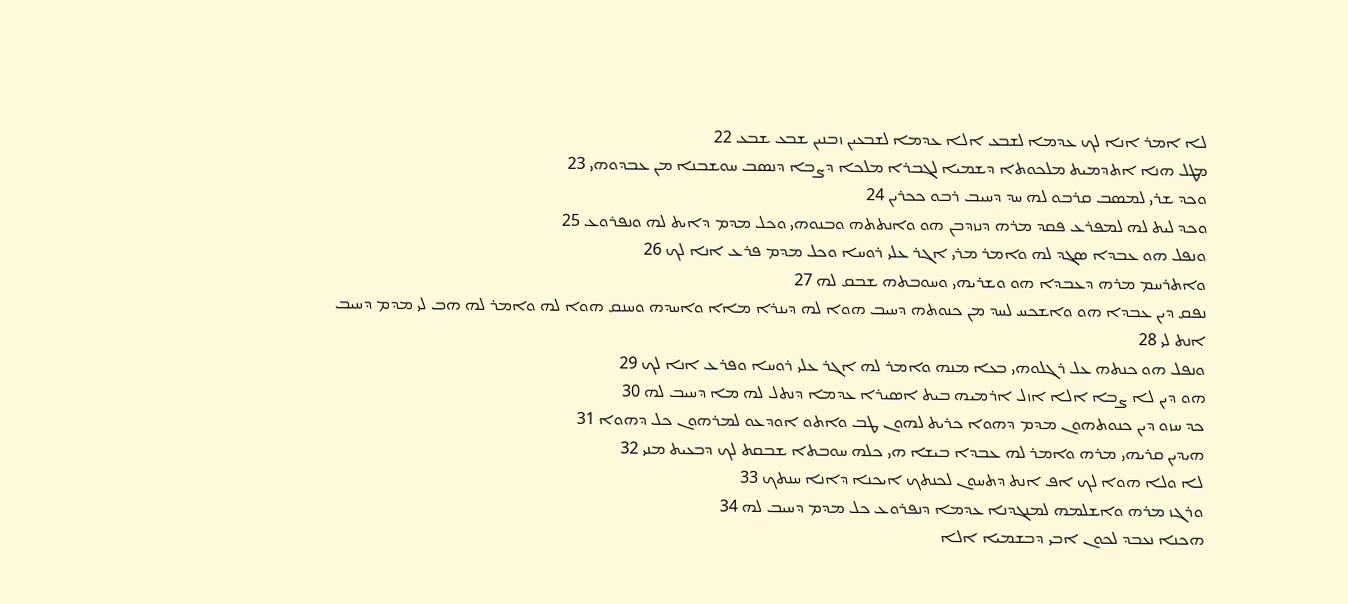ܠܐ ܐܡܪ ܐܢܐ ܠܟ ܥܕܡܐ ܠܫܒܥ ܐܠܐ ܥܕܡܐ ܠܫܒܥܝܢ ܙܒܢܝܢ ܫܒܥ ܫܒܥ 22
ܡܛܠ ܗܢܐ ܐܬܕܡܝܬ ܡܠܟܘܬܐ ܕܫܡܝܐ ܠܓܒܪܐ ܡܠܟܐ ܕܨܒܐ ܕܢܤܒ ܚܘܫܒܢܐ ܡܢ ܥܒܕܘܗܝ 23
ܘܟܕ ܫܪܝ ܠܡܤܒ ܩܪܒܘ ܠܗ ܚܕ ܕܚܝܒ ܪܒܘ ܟܟܪܝܢ 24
ܘܟܕ ܠܝܬ ܠܗ ܠܡܦܪܥ ܦܩܕ ܡܪܗ ܕܢܙܕܒܢ ܗܘ ܘܐܢܬܬܗ ܘܒܢܘܗܝ ܘܟܠ ܡܕܡ ܕܐܝܬ ܠܗ ܘܢܦܪܘܥ 25
ܘܢܦܠ ܗܘ ܥܒܕܐ ܤܓܕ ܠܗ ܘܐܡܪ ܡܪܝ ܐܓܪ ܥܠܝ ܪܘܚܐ ܘܟܠ ܡܕܡ ܦܪܥ ܐܢܐ ܠܟ 26
ܘܐܬܪܚܡ ܡܪܗ ܕܥܒܕܐ ܗܘ ܘܫܪܝܗܝ ܘܚܘܒܬܗ ܫܒܩ ܠܗ 27
ܢܦܩ ܕܝܢ ܥܒܕܐ ܗܘ ܘܐܫܟܚ ܠܚܕ ܡܢ ܟܢܘܬܗ ܕܚܝܒ ܗܘܐ ܠܗ ܕܝܢܪܐ ܡܐܐ ܘܐܚܕܗ ܘܚܢܩ ܗܘܐ ܠܗ ܘܐܡܪ ܠܗ ܗܒ ܠܝ ܡܕܡ ܕܚܝܒ ܐܢܬ ܠܝ 28
ܘܢܦܠ ܗܘ ܟܢܬܗ ܥܠ ܪܓܠܘܗܝ ܒܥܐ ܡܢܗ ܘܐܡܪ ܠܗ ܐܓܪ ܥܠܝ ܪܘܚܐ ܘܦܪܥ ܐܢܐ ܠܟ 29
ܗܘ ܕܝܢ ܠܐ ܨܒܐ ܐܠܐ ܐܙܠ ܐܪܡܝܗ ܒܝܬ ܐܤܝܪܐ ܥܕܡܐ ܕܢܬܠ ܠܗ ܡܐ ܕܚܝܒ ܠܗ 30
ܟܕ ܚܙܘ ܕܝܢ ܟܢܘܬܗܘܢ ܡܕܡ ܕܗܘܐ ܟܪܝܬ ܠܗܘܢ ܛܒ ܘܐܬܘ ܐܘܕܥܘ ܠܡܪܗܘܢ ܟܠ ܕܗܘܐ 31
ܗܝܕܝܢ ܩܪܝܗܝ ܡܪܗ ܘܐܡܪ ܠܗ ܥܒܕܐ ܒܝܫܐ ܗܝ ܟܠܗ ܚܘܒܬܐ ܫܒܩܬ ܠܟ ܕܒܥܝܬ ܡܢܝ 32
ܠܐ ܘܠܐ ܗܘܐ ܠܟ ܐܦ ܐܢܬ ܕܬܚܘܢ ܠܟܢܬܟ ܐܝܟܢܐ ܕܐܢܐ ܚܢܬܟ 33
ܘܪܓܙ ܡܪܗ ܘܐܫܠܡܗ ܠܡܢܓܕܢܐ ܥܕܡܐ ܕܢܦܪܘܥ ܟܠ ܡܕܡ ܕܚܝܒ ܠܗ 34
ܗܟܢܐ ܢܥܒܕ ܠܟܘܢ ܐܒܝ ܕܒܫܡܝܐ ܐܠܐ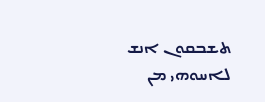ܬܫܒܩܘܢ ܐܢܫ ܠܐܚܘܗܝ ܡܢ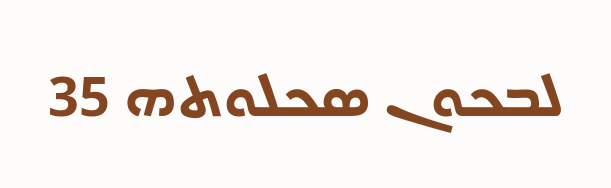ܠܒܟܘܢ ܤܟܠܘܬܗ 35